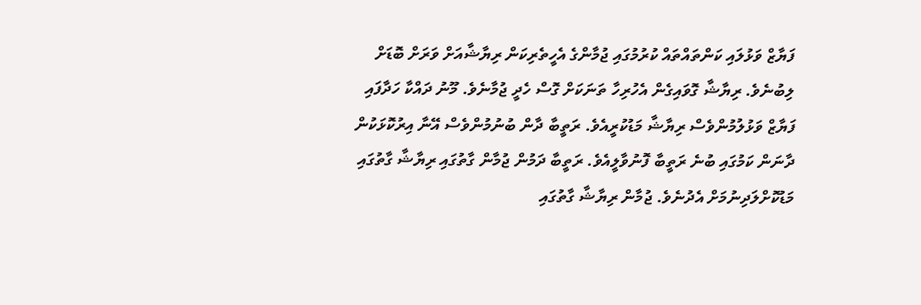ފަޔާޒް ވަޅުލައި ކަންތައްތައް ކުރުމުގައި ޖުމާންގެ އެހީތެރިކަން ރިޔާޝާއަށް ވަރަށް ބޮޑަށް ލިބުނެވެ. ރިޔާޝާ ގޮވައިގެން އެހުރިހާ ތަނަކަށް ގޮސް ހެދީ ޖުމާނެވެ. މޫނު ދައްކާ ހަދާފައި ފަޔާޒް ވަޅުލުމުންވެސް ރިޔާޝާ މަޑުކުރީއެވެ. ރަތީބާ ދާން ބުނުމުންވެސް އޭނާ އިރުކޮޅަކުން ދާނަން ކަމުގައި ބުނެ ރަތީބާ ފޮނުވާލީއެވެ. ރަތީބާ ދަމުން ޖުމާން ގާތުގައި ރިޔާޝާ ގާތުގައި މަޑުކޮށްލަދިނުމަށް އެދުނެވެ. ޖުމާން ރިޔާޝާ ގާތުގައި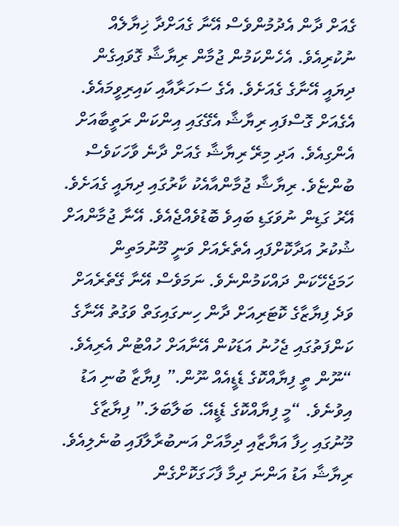ގެއަށް ދާން އެދުމުންވެސް އޭނާ ގެއަށްދާ ޚިޔާލެއް ނުކުރިއެވެ. އެހެންކަމުން ޖުމާން ރިޔާޝާ ގޮވައިގެން ދިޔައީ އޭނާގެ ގެއަށެވެ. އެގެ ސަހަރާއާއި ކައިރިވީމައެވެ. އެގެއަށް ގޮސްފައި ރިޔާޝާ އެގޭގައި އިންކަން ރަތީބާއަށް އެންގިއެވެ. އަދި މިރޭ ރިޔާޝާ ގެއަށް ދާނެ ވާހަކަވެސް ބުންޏެވެ. ރިޔާޝާ ޖުމާންއާއެކު ކާރުގައި ދިޔައީ ގެއަށެވެ. އޭރު ގަޑިން ނުވަގަޑި ބައިވެ ބޮޑުވެއްޖެއެވެ. އޭނާ ޖުމާންއަށް ޝުކުރު އަދާކޮށްފައި އެތެރެއަށް ވަނީ މޫނުމަތިން ހަމަޖެހޭކަން ދައްކަމުންނެވެ. ނަމަވެސް އޭނާ ގޭތެރެއަށް ވަދެ ފިޔާޒާގެ ކޮޓަރިއަށް ދާން ހިނގައިގަތް ވަގުތު އޭނާގެ ކަންފަތުގައި ޖެހުނު އަޑަކުން އޭނާއަށް ހުއްޓުން އެރިއެވެ.
“ނޫން ތީ ފިޔާއްކޮގެ ޑެޑީއެއް ނޫން.” ފިޔާޒާ ބުނި އަޑު އިވުނެވެ. “މީ ފިޔާއްކޮގެ ޑެޑީއޭ. ބަލާބަލަ.” ފިޔާޒާގެ މޫނުގައި ހިފާ އަޔާޒާއި ދިމާއަށް އަނބުރާލާފައި ބުނެލިއެވެ. ރިޔާޝާ އަޑު އަންނަ ދިމާ ފާހަގަކޮށްގެން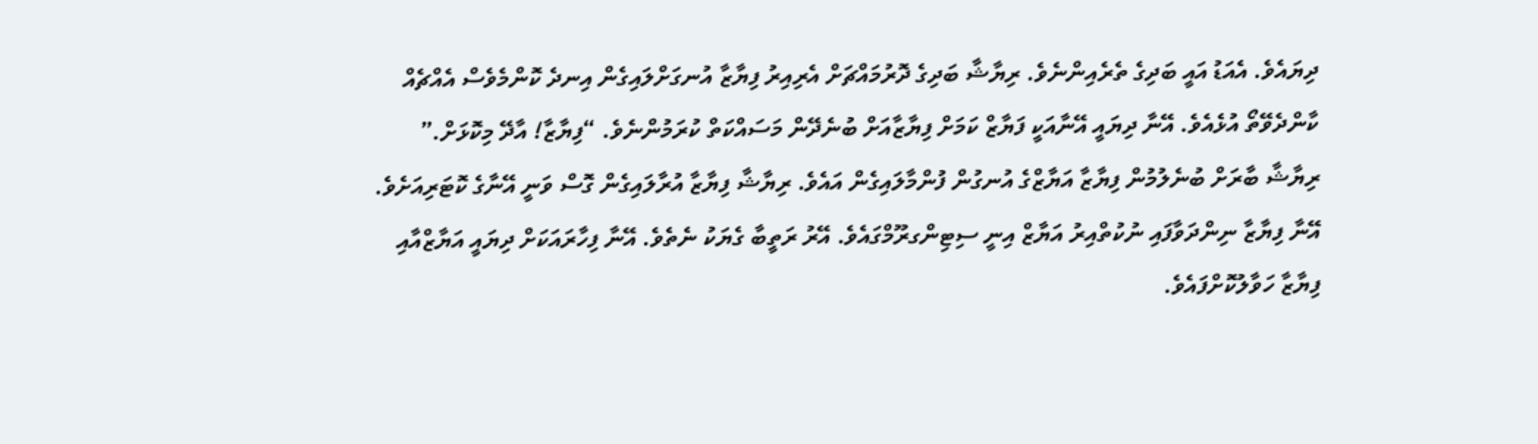ދިޔައެވެ. އެއަޑު އައީ ބަދިގެ ތެރެއިންނެވެ. ރިޔާޝާ ބަދިގެ ދޮރުމައްޗަށް އެރިއިރު ފިޔާޒާ އުނގަށްލައިގެން އިނދެ ކޮންމެވެސް އެއްޗެއް ކާންދެވޭތޯ އުޅެއެވެ. އޭނާ ދިޔައީ އޭނާއަކީ ފަޔާޒް ކަމަށް ފިޔާޒާއަށް ބުނެދޭން މަސައްކަތް ކުރަމުންނެވެ. “ފިޔާޒާ! އާދޭ މިކޮޅަށް.” ރިޔާޝާ ބާރަށް ބުނެލުމުން ފިޔާޒާ އަޔާޒްގެ އުނގުން ފުންމާލައިގެން އައެވެ. ރިޔާޝާ ފިޔާޒާ އުރާލައިގެން ގޮސް ވަނީ އޭނާގެ ކޮޓަރިއަށެވެ. އޭނާ ފިޔާޒާ ނިންދަވާފައި ނުކުތްއިރު އަޔާޒް އިނީ ސިޓިންގރޫމްގައެވެ. އޭރު ރަތީބާ ގެޔަކު ނެތެވެ. އޭނާ ފިހާރައަކަށް ދިޔައީ އަޔާޒްއާއި ފިޔާޒާ ހަވާލުކޮށްފައެވެ.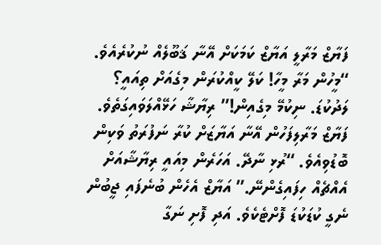ފަޔާޒް މަރާލީ އަޔާޒް ކަމަކަށް އޭނާ ޤަބޫލެއް ނުކުރެއެވެ.
“މީހުން މަރާ މީހާ! ކަލޭ ކީއްކުރަން މިގެއަށް ތިއައީ؟ ލަދުކުޑަ. ނިކުމޭ މިގެއިން!” ރިޔާޝާ ހަޅޭއްލަވައިގަތެވެ. ފަޔާޒް މަރާލިފަހުން އޭނާ އަޔާޒަށް ކުރާ ނަފުރަތު ވަކިން ބޮޑުވިއެވެ. “ރުޅި ނާދޭ. އަހަރެން މިއައީ ރިޔާޝާއަށް އެއްޗެއް ހިފައިގެންނޭ.” އަޔާޒް އެހެން ބުނެފައި ޖީބުން ނެގީ ކުޑަކުޑަ ފޮށްޓެކެވެ. އަދި ފޮށި ނަގާ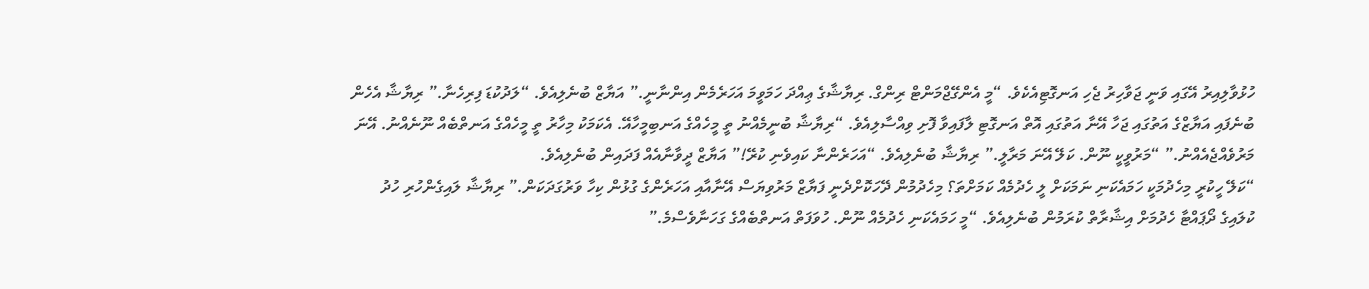ހުޅުވާލިއިރު އޭގައި ވަނީ ޖަވާހިރު ޖެހި އަނގޮޓިއެކެވެ. “މީ އެންގޭޖްމަންޓް ރިންގް. ރިޔާޝާގެ ޢިއްދަ ހަމަވީމަ އަހަރެމެން އިންނާނީ.” އަޔާޒް ބުނެލިއެވެ. “ލަދުކުޑަ ފިރިހެނާ.” ރިޔާޝާ އެހެން ބުނެފައި އަޔާޒްގެ އަތުގައި ޖަހާ އޭނާ އަތުގައި އޮތް އަނގޮޓި ލާފައިވާ ފޮށި ވިއްސާލިއެވެ. “ރިޔާޝާ ބުނީމެއްނު ތީ މީހެއްގެ އަނބިމީހާއޭ. އެކަމަކު މިހާރު ތީ މީހެއްގެ އަނތްބެއް ނޫނެއްނު. އޭނަ މަރުވެއްޖެއެއްނު.” “މަރުވީކީ ނޫން. ކަލޭ އޭނަ މަރާލީ.” ރިޔާޝާ ބުނެލިއެވެ. “އަހަރެންނާ ކައިވެނި ކުރޭ!” އަޔާޒް ދީވާނާއެއް ފަދައިން ބުނެލިއެވެ.
“ކަލޭ ހީކުރީ މިހެދުމަކީ ހަމައެކަނި ނަމަކަށް ލީ ހެދުމެއް ކަމަށްތަ؟ މިހެދުމުން ދޭހަކޮށްދެނީ ފަޔާޒް މަރުވިޔަސް އޭނާއާއި އަހަރެންގެ ގުޅުން ކިހާ ވަރުގަދަކަން.” ރިޔާޝާ ލައިގެންހުރި ހުދު ކުލައިގެ ދޯޕައްޓާ ހެދުމަށް އިޝާރާތް ކުރަމުން ބުނެލިއެވެ. “މީ ހަމައެކަނި ހެދުމެއް ނޫން. ހުވަފަތް އަނތްބެއްގެ ގަހަނާވެސްމެ.”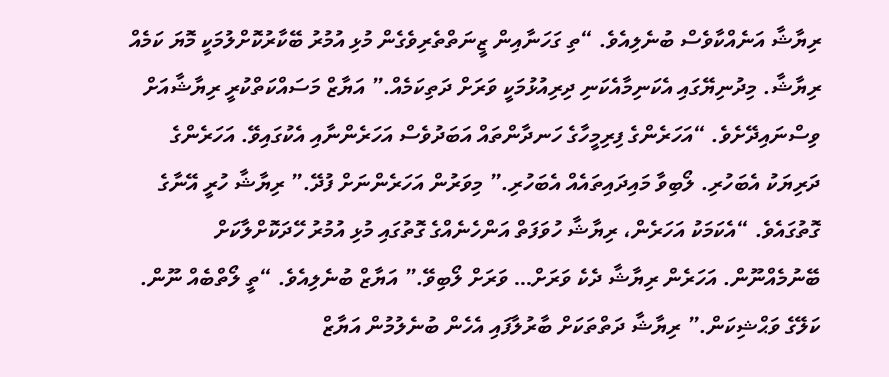ރިޔާޝާ އަނެއްކާވެސް ބުނެލިއެވެ. “ތި ގަހަނާއިން ޒީނަތްތެރިވެގެން މުޅި އުމުރު ބޭކާރުކޮށްލުމަކީ މޮޔަ ކަމެއް ރިޔާޝާ. މިދުނިޔޭގައި އެކަނިމާއެކަނި ދިރިއުޅުމަކީ ވަރަށް ދަތިކަމެއް.” އަޔާޒް މަސައްކަތްކުރީ ރިޔާޝާއަށް ވިސްނައިދޭށެވެ. “އަހަރެންގެ ފިރިމީހާގެ ހަނދާންތައް އަބަދުވެސް އަހަރެންނާއި އެކުގައިވޭ. އަހަރެންގެ ދަރިޔަކު އެބަހުރި. ލޯބިވާ މައިދައިތައެއް އެބަހުރި.” މިވަރުން އަހަރެންނަށް ފުދޭ.” ރިޔާޝާ ހުރީ އޭނާގެ ގޮތުގައެވެ. “އެކަމަކު އަހަރެން، ރިޔާޝާ ހުވަފަތް އަންހެނެއްގެ ގޮތުގައި މުޅި އުމުރު ހޭދަކޮށްލާކަށް ބޭނުމެއްނޫން. އަހަރެން ރިޔާޝާ ދެކެ ވަރަށް… ވަރަށް ލޯބިވޭ.” އަޔާޒް ބުނެލިއެވެ. “ތީ ލޯތްބެއް ނޫން. ކަލޭގެ ވަޙްޝިކަން.” ރިޔާޝާ ދަތްތަކަށް ބާރުލާފައި އެހެން ބުނެލުމުން އަޔާޒް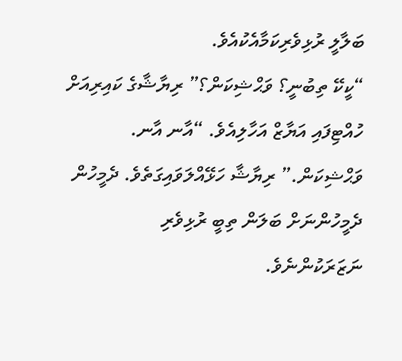ބަލާލީ ރުޅިވެރިކަމާއެކުއެވެ.
“ކީކޭ ތިބުނީ؟ ވަޙްޝިކަން؟” ރިޔާޝާގެ ކައިރިއަށް ހުއްޓިފައި އަޔާޒް އަހާލިއެވެ. “އާނ އާނ. ވަޙްޝިކަން.” ރިޔާޝާ ހަޅޭއްލަވައިގަތެވެ. ދެމީހުން ދެމީހުންނަށް ބަލަން ތިބީ ރުޅިވެރި ނަޒަރަކުންނެވެ.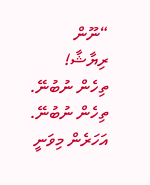“ނޫން ރިޔާޝާ! ތިހެން ނުބުނޭ. ތިހެން ނުބުނޭ. އަހަރެން މިވަނީ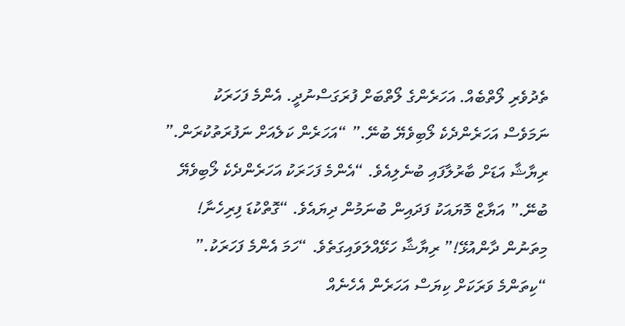ތެދުވެރި ލޯތްބެއް. އަހަރެންގެ ލޯތްބަށް ފުރަގަސްނުދީ. އެންމެ ފަހަރަކު ނަމަވެސް އަހަރެންދެކެ ލޯބިވެޔޭ ބުނޭ.” “އަހަރެން ކަލެއަށް ނަފުރަތުކުރަން.” ރިޔާޝާ އަޑަށް ބާރުލާފައި ބުނެލިއެވެ. “އެންމެ ފަހަރަކު އަހަރެންދެކެ ލޯބިވެޔޭ ބުނޭ.” އަޔާޒް މޮޔައަކު ފަދައިން ބުނަމުން ދިޔައެވެ. “ގޮތްކުޑަ ފިރިހެނާ! މިތަނުން ދާންއުޅޭ!” ރިޔާޝާ ހަޅޭއްލަވައިގަތެވެ. “ހަމަ އެންމެ ފަހަރަކު.” “ކިތަންމެ ވަރަކަށް ކިޔަސް އަހަރެން އެހެނެއް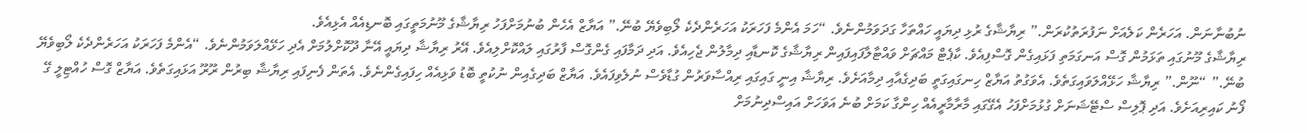ނުބުނާނަން. އަހަރެން ކަލެއަށް ނަފުރަތުކުރަން.” ރިޔާޝާގެ ރުޅި ދިޔައީ ހައްތަހާ ގަދަވަމުންނެވެ. “ހަމަ އެންމެ ފަހަރަކު އަހަރެންދެކެ ލޯބިވެޔޭ ބުނޭ.” އަޔާޒް އެހެން ބުނުމަށްފަހު ރިޔާޝާގެ މޫނުމަތީގައި ބޮނޑިއެއް އެޅިއެވެ.
ރިޔާޝާގެ މޫނުގައި ތަޅަމުން ގޮސް އަނގަމަތި ފަޅައިގެން ގޮސްފިއެވެ. ކާޕެޓް މައްޗަށް ވައްޓާލާފައިފައިން ރިޔާޝާގެ ކޮނޑާއި ދިމާލުން ޖެހިއެވެ. އަދި ދަމާފައި ގެންގޮސް ފާރުގައި ލައްކޮށްލިއެވެ. އޭރު ރިޔާޝާ ދިޔައީ އޭނާ ދޫކޮށްލުމަށް އެދި ހަޅޭއްލަވަމުންނެވެ. “އެންމެ ފަހަރަކު އަހަރެންދެކެ ލޯބިވެޔޭ ބުނޭ.” “ނޫން.” ރިޔާޝާ ހަޅޭއްލަވައިގަތެވެ. އެވަގުތު އަޔާޒް ހިނގައިގަތީ ބަދިގެއާއި ދިމާއަށެވެ. ރިޔާޝާ އިނީ ގައިގައި ރިއްސާވަރުން ގުޑާވެސް ނުލެވިފައެވެ. އަޔާޒް ބަދިގެއިން ނުކުތީ ބޮޑު ވަޅިއެއް ހިފައިގެންނެވެ. އެތަން ފެނިފައި ރިޔާޝާ ބިރުން ރޫރޫ އަޅައިގަތެވެ. އަޔާޒް ގޮސް ހުއްޓިލީ ގޭ ފޯނު ކައިރިއަށެވެ. އަދި ޕޮލިސް ސްޓޭޝަނަށް ގުޅުމަށްފަހު އެގޭގައި މާރާމާރީއެއް ހިންގާ ކަމަށް ބުނެ އަވަހަށް އައިސްދިނުމަށް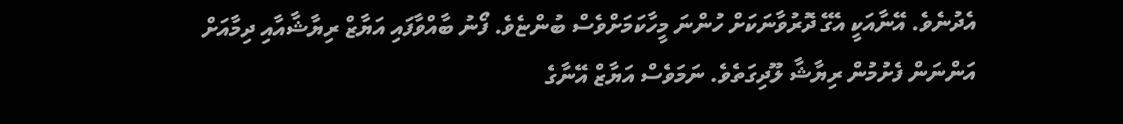އެދުނެވެ. އޭނާއަކީ އެގޭ ދޮރުވާނަކަށް ހުންނަ މީހާކަމަށްވެސް ބުންޏެވެ. ފޯނު ބާއްވާފައި އަޔާޒް ރިޔާޝާއާއި ދިމާއަށް އަންނަން ފެށުމުން ރިޔާޝާ ލޫދިގަތެވެ. ނަމަވެސް އަޔާޒް އޭނާގެ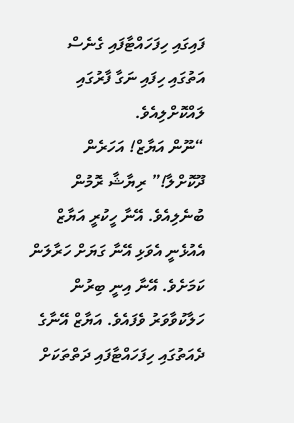ފައިގައި ހިފަހައްޓާފައި ގެނެސް އަތުގައި ހިފައި ނަގާ ފާރުގައި ލައްކޮށްލިއެވެ.
“ނޫން އަޔާޒް! އަހަރެން ދޫކޮށްލާ!” ރިޔާޝާ ރޮމުން ބުނެލިއެވެ. އޭނާ ހީކުރީ އަޔާޒް އެއުޅެނީ އެވަޅި އޭނާ ގަޔަށް ހަރާލަން ކަމަށެވެ. އޭނާ އިނީ ބިރުން ހަލާކުވާވަރު ވެފައެވެ. އަޔާޒް އޭނާގެ ދެއަތުގައި ހިފަހައްޓާފައި ދަތްތަކަށް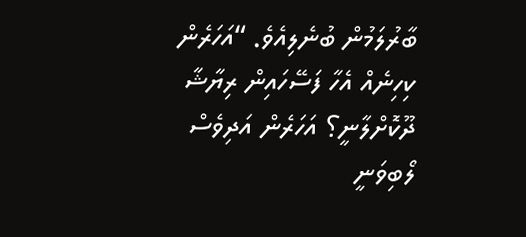ބާރުލަމުން ބުނެލިއެވެ. “އަހަރެން ކިހިނެއް އެހާ ފަސޭހައިން ރިޔާޝާ ދޫކޮށްލާނީ؟ އަހަރެން އަދިވެސް ލޯބިވަނީ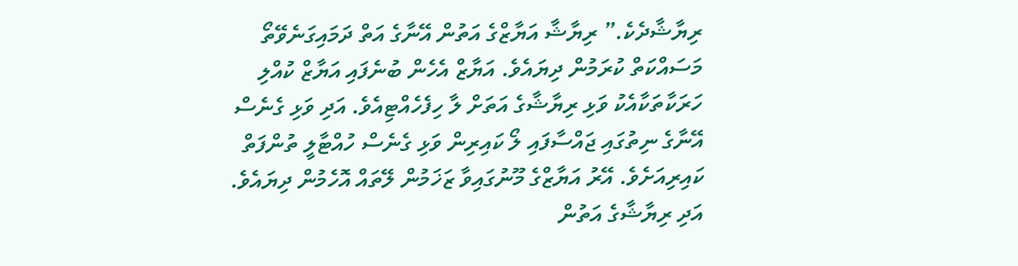ރިޔާޝާދެކެ.” ރިޔާޝާ އަޔާޒްގެ އަތުން އޭނާގެ އަތް ދަމައިގަނެވޭތޯ މަސައްކަތް ކުރަމުން ދިޔައެވެ. އަޔާޒް އެހެން ބުނެފައި އަޔާޒް ކުއްލި ހަރަކާތަކާއެކު ވަޅި ރިޔާޝާގެ އަތަށް ލާ ހިފެހެއްޓިއެވެ. އަދި ވަޅި ގެނެސް އޭނާގެ ނިތުގައި ޖައްސާފައި ލޯ ކައިރިން ވަޅި ގެނެސް ހުއްޓާލީ ތުންފަތް ކައިރިއަށެވެ. އޭރު އަޔާޒްގެ މޫނުގައިވާ ޒަޚަމުން ލޭތައް އޮހެމުން ދިޔައެވެ. އަދި ރިޔާޝާގެ އަތުން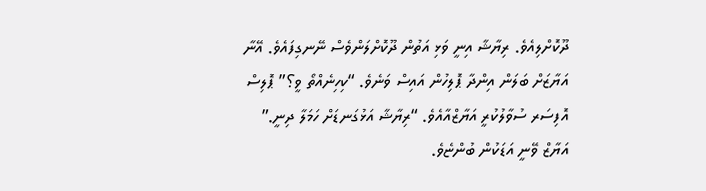ދޫކޮށްލިއެވެ. ރިޔާޝާ އިނީ ވަޅި އަތުން ދޫކޮށްލަންވެސް ނޭނގިފައެވެ. އޭނާ އަޔާޒަށް ބަލަން އިންދާ ޕޮލިހުން އައިސް ވަނެވެ. “ކިހިނެއްތޯ ވީ؟” ޕޮލިސް އޮފިސަރ ސުވާލުކުރީ އަޔާޒްއާއެވެ. “ރިޔާޝާ އަޅުގަނޑަށް ހަމަލާ ދިނީ.” އަޔާޒް ވޭނީ އަޑަކުން ބުންޏެވެ.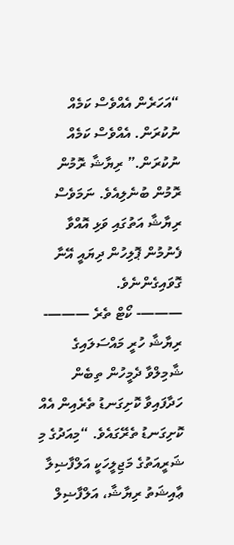“އަހަރެން އެއްވެސް ކަމެއް ނުކުރަން. އެއްވެސް ކަމެއް ނުކުރަން.” ރިޔާޝާ ރޮމުން ރޮމުން ބުނެލިއެވެ. ނަމަވެސް ރިޔާޝާ އަތުގައި ވަޅި އޮއްވާ ފެނުމުން ޕޮލިހުން ދިޔައީ އޭނާ ގޮވައިގެންނެވެ.
———- ކޯޓް ތެރެ ———-
ރިޔާޝާ ހުރީ މައްސަލައިގެ ޝާމިލްވާ ދެމީހުން ތިބެން ހަދާފައިވާ ކޮށިގަނޑު ތެރެއިން އެއް ކޮށިގަނޑު ތެރޭގައެވެ. “މިއަދުގެ މި ޝަރީއަތުގެ މަޖިލީހަކީ އަލްފާޟިލާ ޢާއިޝަތު ރިޔާޝާ، އަލްފާޟިލް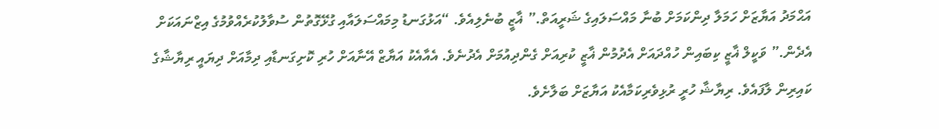އަޙްމަދު އަޔާޒަށް ހަމަލާ ދިންކަމަށް ބުނާ މައްސަލައިގެ ޝަރީއަތް.” ޣާޒީ ބުނެލިއެވެ. “އަޅުގަނޑު މިމައްސަލައާއި ގުޅޭގޮތުން ސުވާލުކުރެއްވުމުގެ އިޒްނައަކަށް އެދެން.” ވަކީލް ޣާޒީ ކިބައިން ހުއްދައަށް އެދުމުން ޣާޒީ ކުރިއަށް ގެންދިއުމަށް އެދުނެވެ. އެއާއެކު އަޔާޒް އޭނާއަށް ހުރި ކޮށިގަނޑާއި ދިމާއަށް ދިޔައީ ރިޔާޝާގެ ކައިރިން ލާފައެވެ. ރިޔާޝާ ހުރީ ރުޅިވެރިކަމާއެކު އަޔާޒަށް ބަލާށެވެ.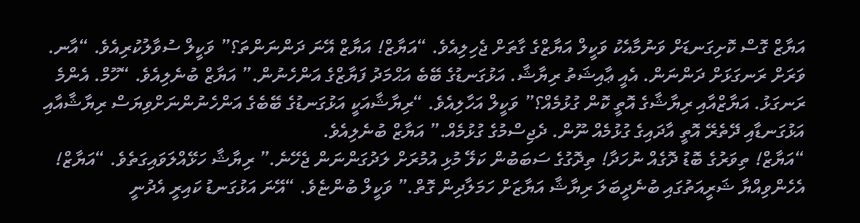އަޔާޒް ގޮސް ކޮށިގަނޑަށް ވަނުމާއެކު ވަކީލް އަޔާޒްގެ ގާތަށް ޖެހިލިއެވެ. “އަޔާޒް! އަޔާޒް އޭނަ ދަންނަންތަ؟” ވަކީލް ސުވާލުކުރިއެވެ. “އާނ. ވަރަށް ރަނގަޅަށް ދަންނަން. އެއީ ޢާއިޝަތު ރިޔާޝާ. އަޅުގަނޑުގެ ބޭބެ އަޙްމަދު ފަޔާޒްގެ އަންހެނުން.” އަޔާޒް ބުނެލިއެވެ. “ހޫމް. އެންމެ ރަނގަޅު. އަޔާޒްއާއި ރިޔާޝާގެ އޮތީ ކޮން ގުޅުމެއް؟” ވަކީލް އަހާލިއެވެ. “ރިޔާޝާއަކީ އަޅުގަނޑުގެ ބޭބެގެ އަންހެނުންނަށްވިޔަސް ރިޔާޝާއާއި އަޅުގަނޑާއި ދޭތެރޭ އޮތީ އާދައިގެ ގުޅުމެއް ނޫން. ދެޖިސްމުގެ ގުޅުމެއް.” އަޔާޒް ބުނެލިއެވެ.
“އަޔާޒް! ތިވަރުގެ ބޮޑު ދޮގެއް ނުހަދާ! ތިދޮގުގެ ސަބަބުން ކަލޭ މުޅި އުމުރަށް ލަދުގަންނަން ޖެހޭނެ.” ރިޔާޝާ ހަޅޭއްލަވައިގަތެވެ. “އަޔާޒް! އެހެންވިއްޔާ ޝަރީއަތުގައި ބުނެދީބަލަ ރިޔާޝާ އަޔާޒަށް ހަމަލާދިން ގޮތް.” ވަކީލް ބުންޏެވެ. “އޭނަ އަޅުގަނޑު ކައިރީ އެދުނީ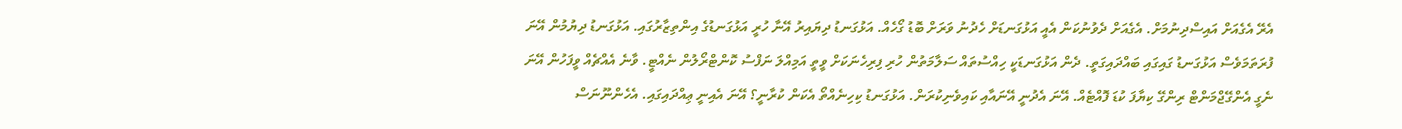އެރޭ އެގެއަށް އައިސްދިނުމަށް. އެގެއަށް ދެވުނުކަން އެއީ އަޅުގަނޑަށް ހެދުނު ވަރަށް ބޮޑު ގޯހެއް. އަޅުގަނޑު ދިޔައިރު އޭނާ ހުރީ އަޅުގަނޑުގެ އިންތިޒާރުގައި. އަޅުގަނޑު ދިޔުމުން އޭނަ ފުރަތަމަވެސް އަޅުގަނޑު ގައިގައި ބައްދައިގަތީ. ދެން އަޅުގަނޑަކީ ހިއްސުތައް ސަލާމަތުން ހުރި ފިރިހެނަކަށް ވީތީ އަމިއްލަ ނަފްސު ކޮންޓްރޯލުން ނެއްޓީ. ވާނެ އެއްޗެއް ވީފަހުން އޭނަ ނެގީ އެންގޭޖްމަންޓް ރިންގޭ ކިޔާފަ ކުޑަ ފޮއްޓެއް. އޭނަ އެދުނީ އޭނައާއި ކައިވެނިކުރަން. އަޅުގަނޑު ކިހިނެއްތޯ އެކަން ކުރާނީ؟ އޭނަ އެއިނީ ޢިއްދައިގައި. އެހެންނޫނަސް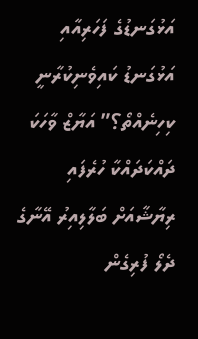އަޅުގަނޑުގެ ފަހަރިއާއި އަޅުގަނޑު ކައިވެނިކުރާނީ ކިހިނެއްތޯ؟” އަޔާޒް ވާހަކަ ދައްކަދައްކާ ހުރެފައި ރިޔާޝާއަށް ބަލާލިއިރު އޭނާގެ ދެލޯ ފުރިގެން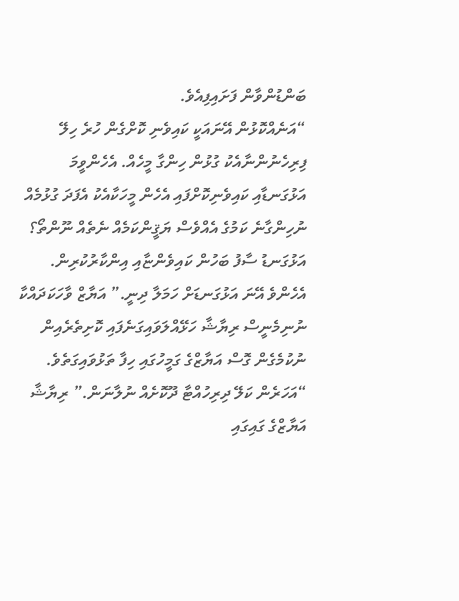ބަންޑުންވާން ފަށައިފިއެވެ.
“އަނެއްކޮޅުން އޭނައަކީ ކައިވެނި ކޮށްގެން ހުރެ ހިލޭ ފިރިހެނުންނާއެކު ގުޅުން ހިންގާ މީހެއް. އެހެންވީމަ އަޅުގަނޑާއި ކައިވެނިކޮށްފައި އެހެން މީހަކާއެކު އެފަދަ ގުޅުމެއް ނުހިންގާނެ ކަމުގެ އެއްވެސް ޔަޤީންކަމެއް ނެތެއް ނޫންތޯ؟ އަޅުގަނޑު ސާފު ބަހުން ކައިވެންޏާއި އިންކާރުކުރިން. އެހެންވެ އޭނަ އަޅުގަނޑަށް ހަމަލާ ދިނީ.” އަޔާޒް ވާހަކަދައްކާ ނުނިމެނީސް ރިޔާޝާ ހަޅޭއްލަވައިގަނެފައި ކޮށިތެރެއިން ނުކުމެގެން ގޮސް އަޔާޒްގެ ގަމީހުގައި ހިފާ ތަޅުވައިގަތެވެ. “އަހަރެން ކަލޭ ދިރިހުއްޓާ ދޫކޮށެއް ނުލާނަން.” ރިޔާޝާ އަޔާޒްގެ ގައިގައި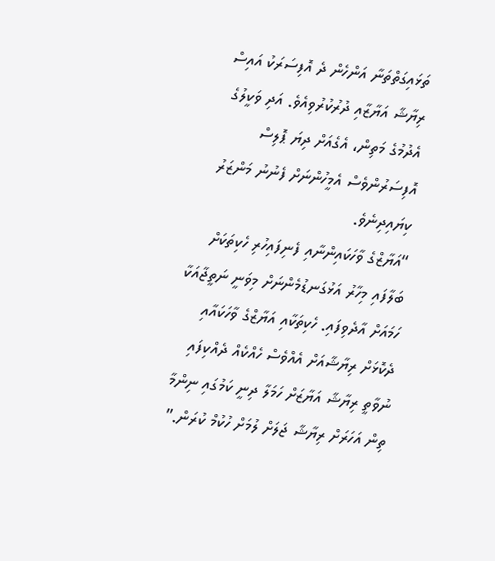ތަޅައިގަތްތަނާ އަންހެން ދެ އޮފިސަރަކު އައިސް ރިޔާޝާ އަޔާޒާއި ދުރުކުރުވިއެވެ. އަދި ވަކީލުގެ އެދުމުގެ މަތިން، އެގެއަށް ދިޔަ ޕޮލިސް އޮފިސަރުންވެސް އެމީހުންނަށް ފެނުނު މަންޒަރު ކިޔައިދިނެވެ.
“އަޔާޒްގެ ވާހަކައިންނާއި ފެނިފައިހުރި ހެކިތަކަށް ބަލާފައި މިހާރު އަޅުގަނޑުމެންނަށް މިވަނީ ނަތީޖާއަކާ ހަމައަށް އާދެވިފައި. ހެކިތަކާއި އަޔާޒްގެ ވާހަކައާއި ދެކޮޅަށް ރިޔާޝާއަށް އެއްވެސް ހެއްކެއް ދެއްކިފައި ނުވާތީ ރިޔާޝާ އަޔާޒަށް ހަމަލާ ދިނީ ކަމުގައި ނިންމާ ތިން އަހަރަށް ރިޔާޝާ ޖަލަށް ލުމަށް ހުކުމް ކުރަން.”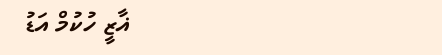ޣާޒީ ހުކުމް އަޑު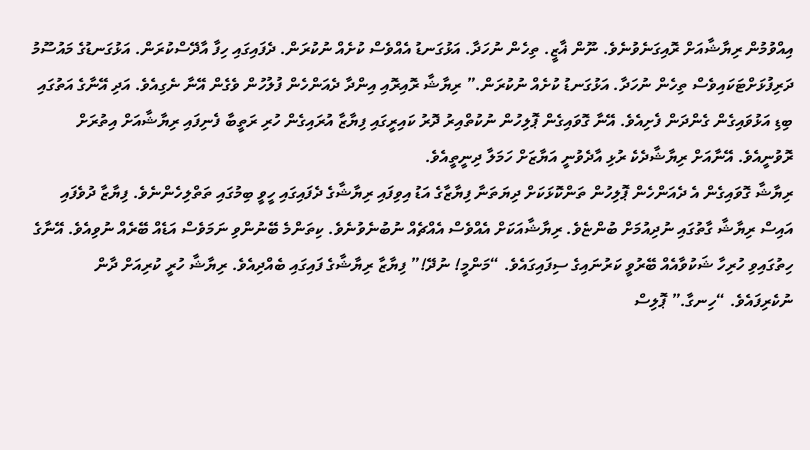އިއްވުމުން ރިޔާޝާއަށް ރޮއިގަނެވުނެވެ. ނޫން ޣާޒީ. ތިހެން ނުހަދާ. އަޅުގަނޑު އެއްވެސް ކުށެއް ނުކުރަން. ދެފައިގައި ހިފާ އާދޭސްކުރަން. އަޅުގަނޑުގެ މައުސޫމު ދަރިފުޅަށްޓަކައިވެސް ތިހެން ނުހަދާ. އަޅުގަނޑު ކުށެއް ނުކުރަން.” ރިޔާޝާ ރޮއިރޮއި އިންދާ ދެއަންހެން ފުލުހުން ވެގެން އޭނާ ނެގިއެވެ. އަދި އޭނާގެ އަތުގައި ބިޑި އަޅުވައިގެން ގެންދަން ފެށިއެވެ. އޭނާ ގޮވައިގެން ޕޮލިހުން ނުކުތްއިރު ދޮރު ކައިރީގައި ފިޔާޒާ އުރައިގެން ހުރި ރަތީބާ ފެނިފައި ރިޔާޝާއަށް އިތުރަށް ރޮވުނީއެވެ. އޭނާއަށް ރިޔާޝާދެކެ ރުޅި އާދެވުނީ އަޔާޒަށް ހަމަލާ ދިނީތީއެވެ.
ރިޔާޝާ ގޮވައިގެން އެ ދެއަންހެން ޕޮލިހުން ތަންކޮޅަކަށް ދިޔަތަނާ ފިޔާޒާގެ އަޑު އިވިފައި ރިޔާޝާގެ ދެފައިގައި ހީވީ ބިމުގައި ތަތްލިހެންނެވެ. ފިޔާޒާ ދުވެފައި އައިސް ރިޔާޝާ ގާތުގައި ނުދިއުމަށް ބުންޏެވެ. ރިޔާޝާއަކަށް އެއްވެސް އެއްޗެއް ނުބުނެވުނެވެ. ކިތަންމެ ބޭނުންވި ނަމަވެސް އަޑެއް ބޭރެއް ނުވިއެވެ. އޭނާގެ ހިތުގައިވި ހުރިހާ ޝަކުވާއެއް ބޭރުވީ ކަރުނައިގެ ސިފައިގައެވެ. “މަންމީ! ނުދޭ!” ފިޔާޒާ ރިޔާޝާގެ ފައިގައި ބެއްދިއެވެ. ރިޔާޝާ ހުރީ ކުރިއަށް ދާން ނުކެރިފައެވެ. “ހިނގާ.” ޕޮލިސް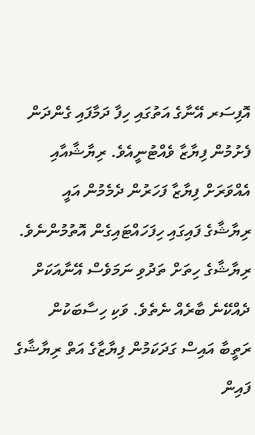އޮފިސަރ އޭނާގެ އަތުގައި ހިފާ ދަމާފައި ގެންދަން ފެށުމުން ފިޔާޒާ ވެއްޓުނީއެވެ. ރިޔާޝާއާއި އެއްވަރަށް ފިޔާޒާ ފަހަރުން ދެމެމުން އައީ ރިޔާޝާގެ ފައިގައި ހިފަހައްޓައިގެން އޮތުމުންނެވެ. ރިޔާޝާގެ ހިތަށް ތަދުވި ނަމަވެސް އޭނާއަކަށް ދެއްކޭނެ ބާރެއް ނެތެވެ. ވަކި ހިސާބަކުން ރަތީބާ އައިސް ގަދަކަމުން ފިޔާޒާގެ އަތް ރިޔާޝާގެ ފައިން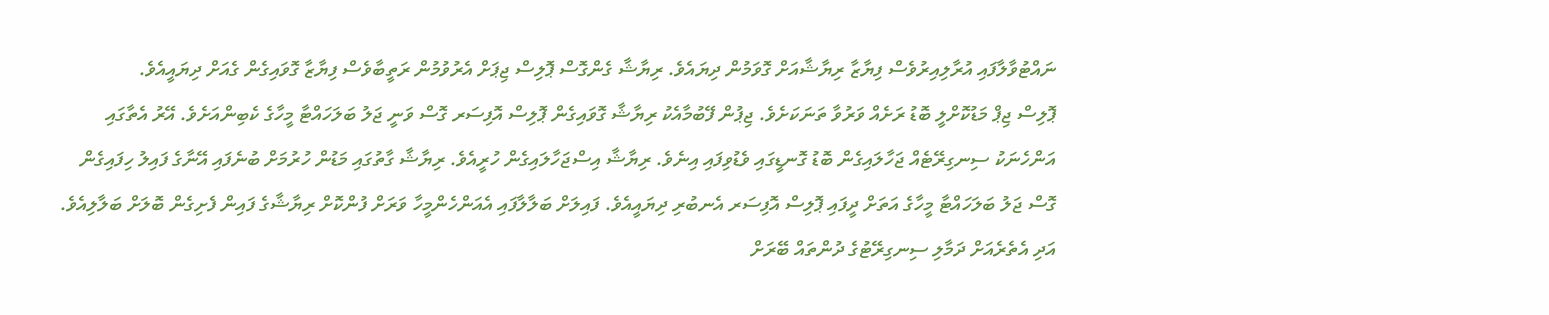ނައްޓުވާލާފައި އުރާލިއިރުވެސް ފިޔާޒާ ރިޔާޝާއަށް ގޮވަމުން ދިޔައެވެ. ރިޔާޝާ ގެންގޮސް ޕޮލިސް ޖިޕަށް އެރުވުމުން ރަތީބާވެސް ފިޔާޒާ ގޮވައިގެން ގެއަށް ދިޔައީއެވެ.
ޕޮލިސް ޖިޕް މަޑުކޮށްލީ ބޮޑު ރަށެއް ވަރުވާ ތަނަކަށެވެ. ޖިޕުން ފޭބުމާއެކު ރިޔާޝާ ގޮވައިގެން ޕޮލިސް އޮފިސަރ ގޮސް ވަނީ ޖަލު ބަލަހައްޓާ މީހާގެ ކެބިންއަށެވެ. އޭރު އެތާގައި އަންހެނަކު ސިނގިރޭޓެއް ޖަހާލައިގެން ބޮޑު ގޮނޑީގައި ވެޑުވިފައި އިނެވެ. ރިޔާޝާ އިސްޖަހާލައިގެން ހުރީއެވެ. ރިޔާޝާ ގާތުގައި މަޑުން ހުރުމަށް ބުނެފައި އޭނާގެ ފައިލު ހިފައިގެން ގޮސް ޖަލު ބަލަހައްޓާ މީހާގެ އަތަށް ދީފައި ޕޮލިސް އޮފިސަރ އެނބުރި ދިޔައީއެވެ. ފައިލަށް ބަލާލާފައި އެއަންހެންމީހާ ވަރަށް ފުންކޮށް ރިޔާޝާގެ ފައިން ފެށިގެން ބޮލަށް ބަލާލިއެވެ. އަދި އެތެރެއަށް ދަމާލި ސިނގިރޭޓުގެ ދުންތައް ބޭރަށް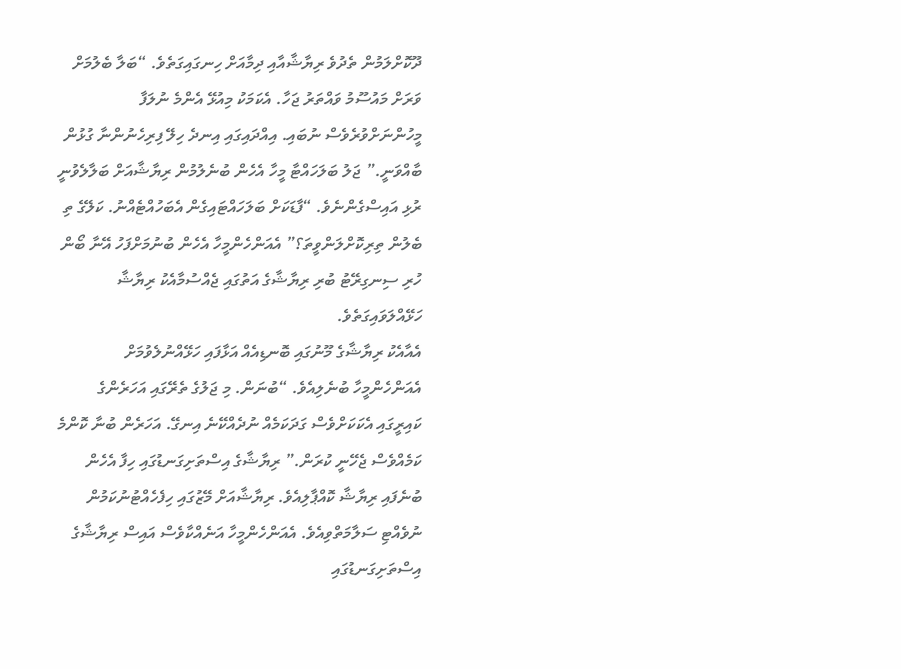ދޫކޮށްލަމުން ތެދުވެ ރިޔާޝާއާއި ދިމާއަށް ހިނގައިގަތެވެ. “ބަލާ ބެލުމަށް ވަރަށް މައުސޫމު ވައްތަރު ޖަހާ. އެކަމަކު މިއުޅޭ އެންމެ ނުލަފާ މީހުންނަށްވުރެވެސް ނުބައި. އިއްދައިގައި އިނދެ ހިލޭ ފިރިހެނުންނާ ގުޅުން ބާއްވަނީ.” ޖަލު ބަލަހައްޓާ މީހާ އެހެން ބުނެލުމުން ރިޔާޝާއަށް ބަލާލެވުނީ ރުޅި އައިސްގެންނެވެ. “ފާޑަކަށް ބަލަހައްޓައިގެން އެބަހުއްޓެއްނު. ކަލޭގެ ތި ބެލުން ތިރިކޮށްލަންވީތަ؟” އެއަންހެންމީހާ އެހެން ބުނުމަށްފަހު އޭނާ ބޯން ހުރި ސިނގިރޭޓު ބުރި ރިޔާޝާގެ އަތުގައި ޖެއްސުމާއެކު ރިޔާޝާ ހަޅޭއްލަވައިގަތެވެ.
އެއާއެކު ރިޔާޝާގެ މޫނުގައި ބޮނޑިއެއް އަޅާފައި ހަޅޭއްނުލެވުމަށް އެއަންހެންމީހާ ބުނެލިއެވެ. “ބުނަން. މި ޖަލުގެ ތެރޭގައި އަހަރެންގެ ކައިރީގައި އެކަކަށްވެސް ގަދަކަމެއް ނުދެއްކޭނެ އިނގޭ. އަހަރެން ބުނާ ކޮންމެ ކަމެއްވެސް ޖެހޭނީ ކުރަން.” ރިޔާޝާގެ އިސްތަށިގަނޑުގައި ހިފާ އެހެން ބުނެފައި ރިޔާޝާ ކޮއްޕާލިއެވެ. ރިޔާޝާއަށް މޭޒުގައި ހިފެހެއްޓުނުކަމުން ނުވެއްޓި ސަލާމަތްވިއެވެ. އެއަންހެންމީހާ އަނެއްކާވެސް އައިސް ރިޔާޝާގެ އިސްތަށިގަނޑުގައި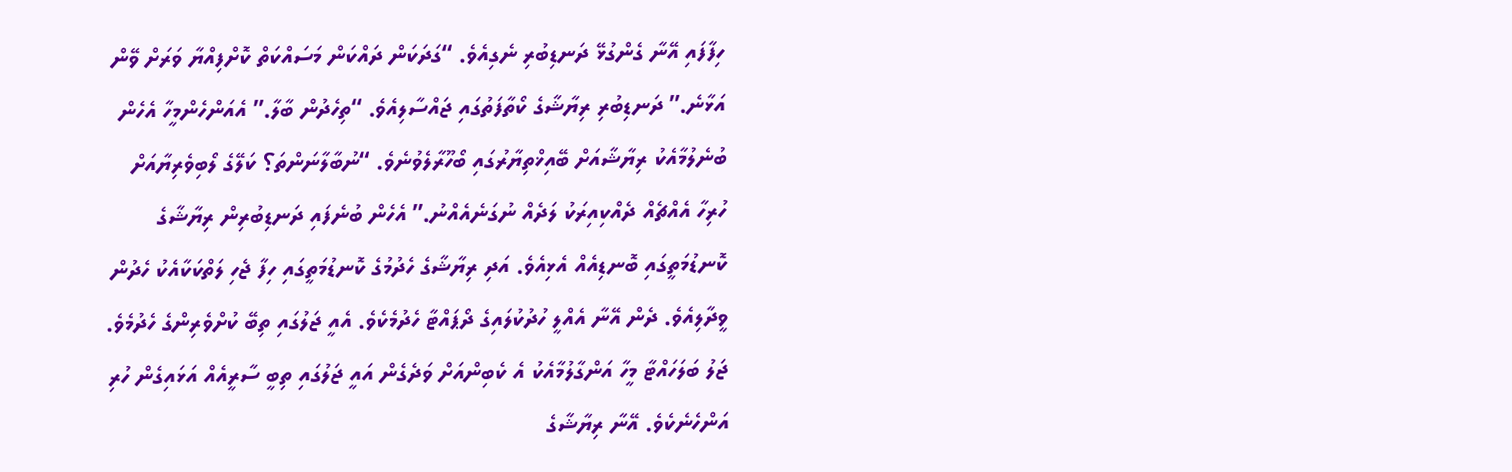ހިފާފައި އޭނާ ގެންގުޅޭ ދަނޑިބުރި ނެގިއެވެ. “ގަދަކަން ދައްކަން މަސައްކަތް ކޮށްފިއްޔާ ވަރަށް ވޭން އަޅާނެ.” ދަނޑިބުރި ރިޔާޝާގެ ކޯތާފަތުގައި ޖައްސާލިއެވެ. “ތިހެދުން ބާލާ.” އެއަންހެންމީހާ އެހެން ބުނެލުމާއެކު ރިޔާޝާއަށް ބޭއިޚްތިޔާރުގައި ބޯހޫރާލެވުނެވެ. “ނުބާލާނަންތަ؟ ކަލޭގެ ލޯބިވެރިޔާއަށް ހުރިހާ އެއްޗެއް ދެއްކިއިރަކު ލަދެއް ނުގަނެއެއްނު.” އެހެން ބުނެފައި ދަނޑިބުރިން ރިޔާޝާގެ ކޮނޑުމަތީގައި ބޮނޑިއެއް އެޅިއެވެ. އަދި ރިޔާޝާގެ ހެދުމުގެ ކޮނޑުމަތީގައި ހިފާ ޖެހި ލަތްކަކާއެކު ހެދުން ވީދާލިއެވެ. ދެން އޭނާ އެއްލީ ހުދުކުލައިގެ ދޯޕައްޓާ ހެދުމެކެވެ. އެއީ ޖަލުގައި ތިބޭ ކުށްވެރިންގެ ހެދުމެވެ.
ޖަލު ބަލަހައްޓާ މީހާ އަންގާލުމާއެކު އެ ކެބިންއަށް ވަދެގެން އައީ ޖަލުގައި ތިބީ ސާރީއެއް އަޅައިގެން ހުރި އަންހެނެކެވެ. އޭނާ ރިޔާޝާގެ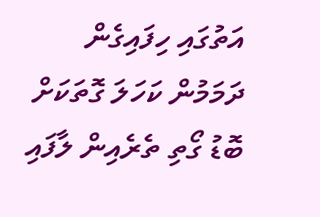އަތުގައި ހިފައިގެން ދަމަމުން ކަހަލަ ގޮތަކަށް ބޮޑު ގޯތި ތެރެއިން ލާފައި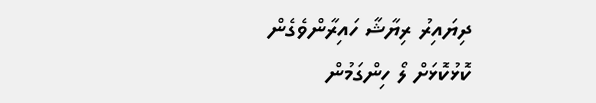ދިޔައިރު ރިޔާޝާ ހައިރާންވެގެން ކޮޅުކޮޅަށް ލޯ ހިންގަމުން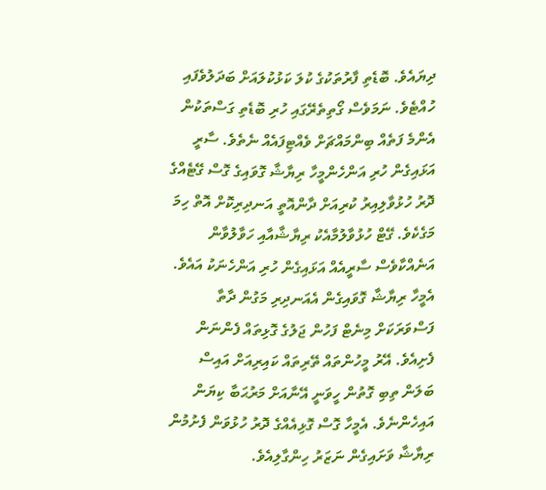ދިޔައެވެ. ބޮޑެތި ފާރުތަކުގެ ކުލަ ކަޅުކުލައަށް ބަދަލުވެފައި ހުއްޓެވެ. ނަމަވެސް ގޯތިތެރޭގައި ހުރި ބޮޑެތި ގަސްތަކުން އެންމެ ފަތެއް ބިންމައްޗަށް ވެއްޓިފައެއް ނެތެވެ. ސާރީ އަޅައިގެން ހުރި އަންހެންމީހާ ރިޔާޝާ ގޮވައިގެ ގޮސް ގޭޓެއްގެ ދޮރު ހުޅުވާލިއިރު ކުރިއަށް ދާންއޮތީ އަނދިރިކޮށް އޮތް ހިމަ މަގެކެވެ. ގޭޓް ހުޅުވާލުމާއެކު ރިޔާޝާއާއި ހަވާލުވާން އަނެއްކާވެސް ސާރީއެއް އަޅައިގެން ހުރި އަންހެނަކު އައެވެ. އެމީހާ ރިޔާޝާ ގޮވައިގެން އެއަނދިރި މަގުން ދާތާ ފަސްވަރަކަށް މިނެޓް ފަހުން ޖަލުގެ ގޮޅިތައް ފެންނަން ފެށިއެވެ. އޭރު މީހުންތައް ތޭރިތައް ކައިރިއަށް އައިސް ބަލަން ތިބި ގޮތުން ހީވަނީ އޭނާއަށް މަރުޙަބާ ކިޔަން އައިހެންނެވެ. އެމީހާ ގޮސް ގޮޅިއެއްގެ ދޮރު ހުޅުވަން ފެށުމުން ރިޔާޝާ ވަށައިގެން ނަޒަރު ހިންގާލިއެވެ.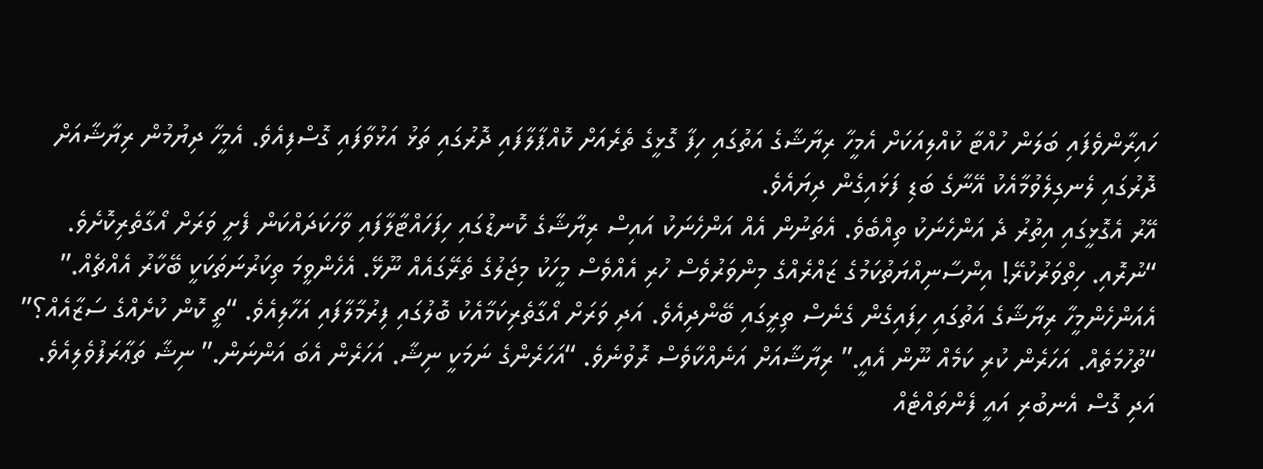ހައިރާންވެފައި ބަލަން ހުއްޓާ ކުއްލިއަކަށް އެމީހާ ރިޔާޝާގެ އަތުގައި ހިފާ ގޮޅީގެ ތެރެއަށް ކޮއްޕާލާފައި ދޮރުގައި ތަޅު އަޅުވާފައި ގޮސްފިއެވެ. އެމީހާ ދިޔުމުން ރިޔާޝާއަށް ދޮރުގައި ލެނގިލެވުމާއެކު އޭނާގެ ބަޑި ފަޅައިގެން ދިޔައެވެ.
އޭރު އެގޮޅީގައި އިތުރު ދެ އަންހެނަކު ތިއްބެވެ. އެތަނުން އެއް އަންހެނަކު އައިސް ރިޔާޝާގެ ކޮނޑުގައި ހިފަހައްޓާލާފައި ވާހަކަދައްކަން ފެށީ ވަރަށް އޯގާތެރިކޮށެވެ. “ނުރޮއި. ހިތްވަރުކުރޭ! އިންސާނިއްޔަތުކަމުގެ ޒައްރެއްގެ މިންވަރުވެސް ހުރި އެއްވެސް މީހަކު މިޖަލުގެ ތެރޭގައެއް ނޫޅޭ. އެހެންވީމަ ތިކަރުނަތަކަކީ ބޭކާރު އެއްޗެއް.” އެއަންހެންމީހާ ރިޔާޝާގެ އަތުގައި ހިފައިގެން ގެނެސް ތިރީގައި ބޭންދިއެވެ. އަދި ވަރަށް އޯގާތެރިކަމާއެކު ބޮލުގައި ފިރުމާލާފައި އަހާލިއެވެ. “ތީ ކޮން ކުށެއްގެ ސަޒާއެއް؟” “ތުހުމަތެއް. އަހަރެން ކުރި ކަމެއް ނޫން އެއީ.” ރިޔާޝާއަށް އަނެއްކާވެސް ރޮވުނެވެ. “އަހަރެންގެ ނަމަކީ ނިޝާ. އަހަރެން އެބަ އަންނަން.” ނިޝާ ތަޢާރަފުވެލިއެވެ. އަދި ގޮސް އެނބުރި އައީ ފެންތައްޓެއް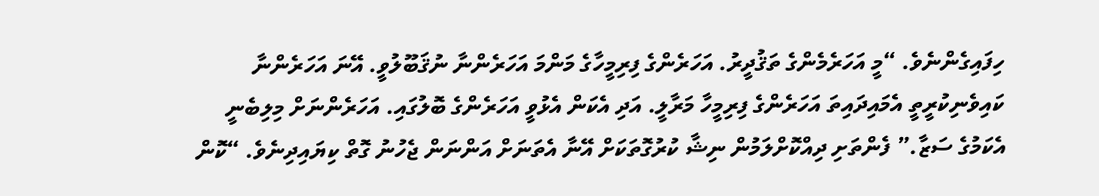ހިފައިގެންނެވެ. “މީ އަހަރެމެންގެ ތަޤުދީރު. އަހަރެންގެ ފިރިމީހާގެ މަންމަ އަހަރެންނާ ނުޤަބޫލުވީ. އޭނަ އަހަރެންނާ ކައިވެނިކުރީތީ އެމައިދައިތަ އަހަރެންގެ ފިރިމީހާ މަރާލީ. އަދި އެކަން އެޅުވީ އަހަރެންގެ ބޮލުގައި. އަހަރެންނަށް މިލިބެނީ އެކަމުގެ ސަޒާ.” ފެންތަށި ދިއްކޮށްލަމުން ނިޝާ ކުރުގޮތަކަށް އޭނާ އެތަނަށް އަންނަން ޖެހުނު ގޮތް ކިޔައިދިނެވެ. “ކޮން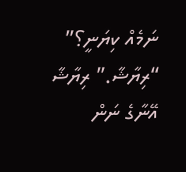ނަމެއް ކިޔަނީ؟” “ރިޔާޝާ.” ރިޔާޝާ އޭނާގެ ނަން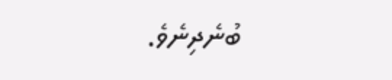ބުނެދިނެވެ.